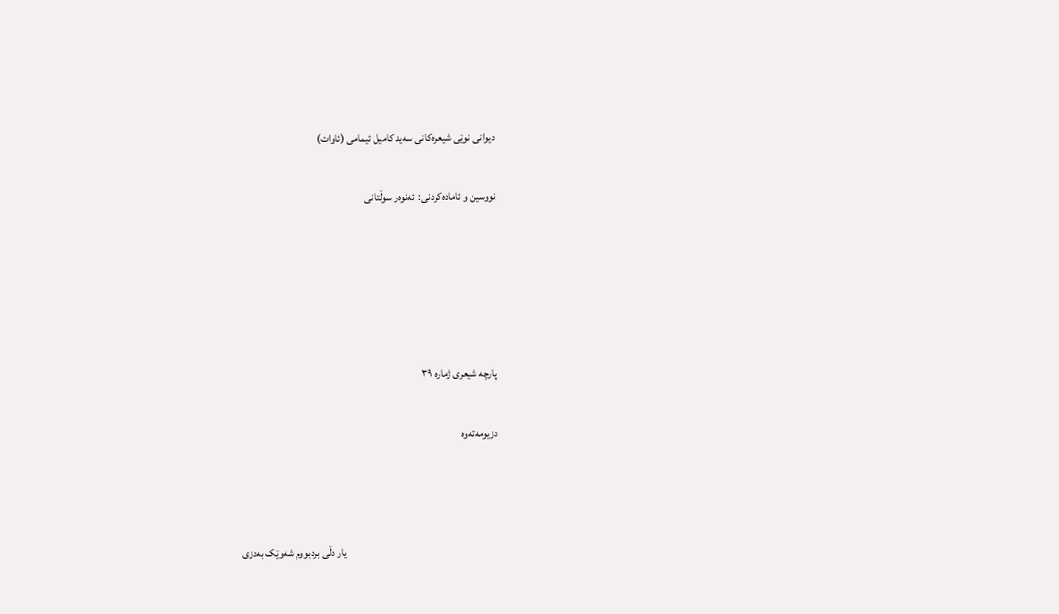دیوانی نوێی شیعره‌کانی سه‌ید کامیل ئیمامی (ئاوات)

نووسین و ئاماده‌کردنی:  ئه‌نوه‌ر سوڵتانی





پارچە شیعری ژماره‌ ٣٩

دزیومه‌ته‌وه‌



                                                                        یار دڵی بردبووم شه‌وێک به‌دزی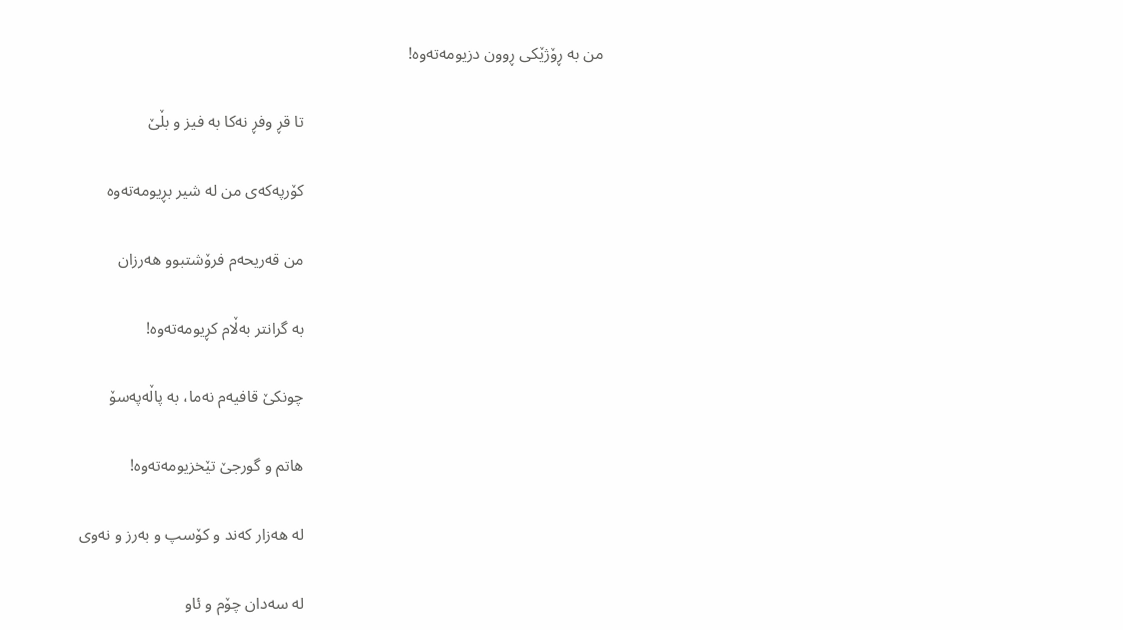من به‌ ڕۆژێکی ڕوون دزیومه‌ته‌وه‌!

                                                                        تا قڕ وفڕ نه‌کا به‌ فیز و بڵێ

                                                                        کۆرپه‌که‌ی من له‌ شیر بڕیومه‌ته‌وه‌

                                                                        من قه‌ریحه‌م فرۆشتبوو هه‌رزان

                                                                        به‌ گرانتر به‌ڵام کڕیومه‌ته‌وه‌!

                                                                        چونکێ قافیه‌م نه‌ما، به‌ پاڵه‌په‌سۆ

                                                                        هاتم و گورجێ تێخزیومه‌ته‌وه‌!

                                                                        له‌ هه‌زار که‌ند و کۆسپ و به‌رز و نه‌وی

                                                                        له‌ سه‌دان چۆم و ئاو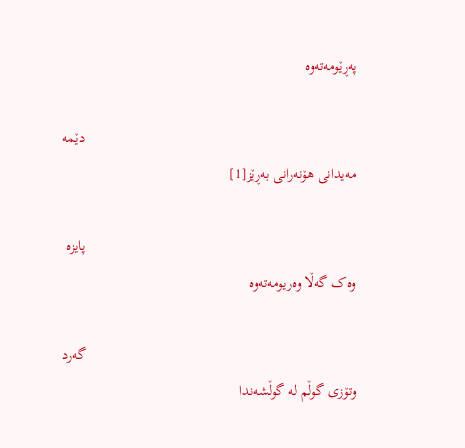په‌ڕێومه‌ته‌وه‌

                                                                        دێمه‌ مه‌یدانی هۆنه‌رانی به‌ڕێز[1]

                                                                        پایزه‌ وه‌ک گه‌ڵا وه‌ریومه‌ته‌وه

                                                                        گه‌رد وتۆزی گوڵم له‌ گوڵشه‌ندا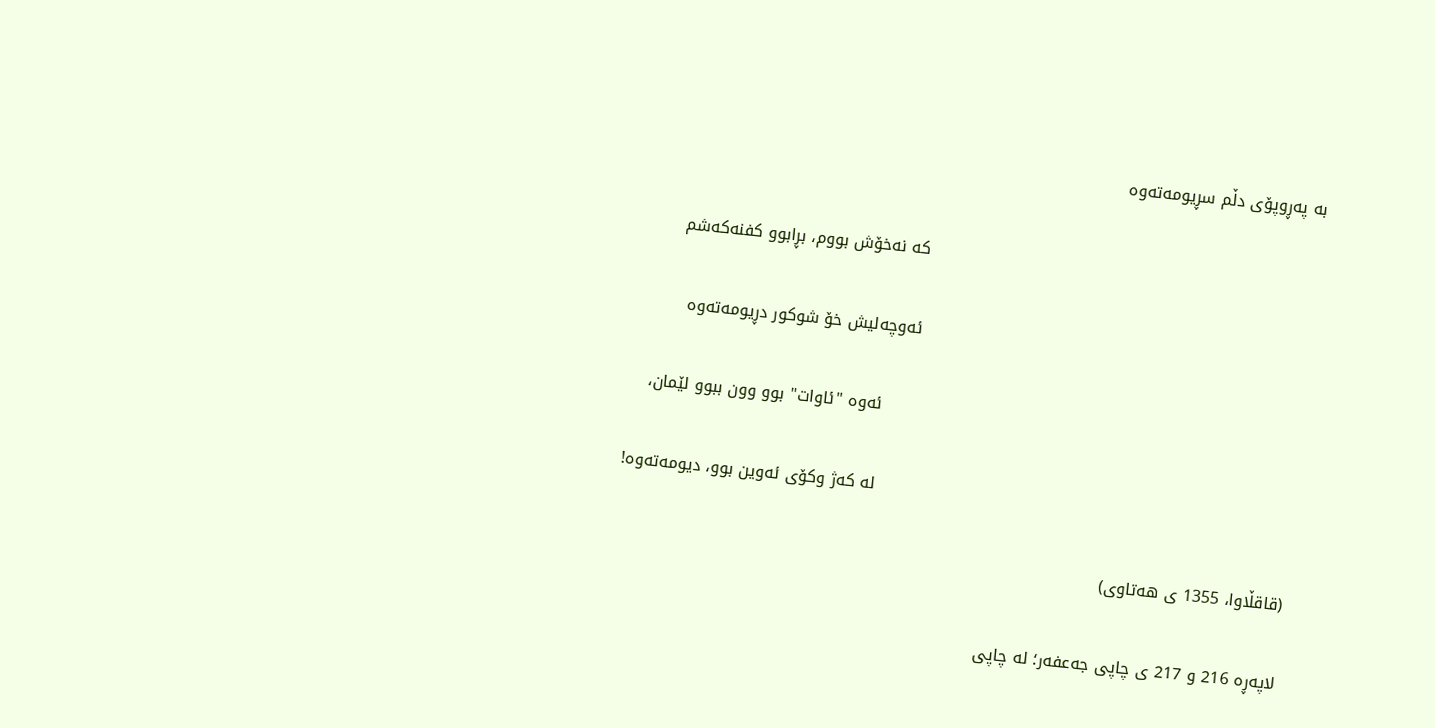به‌ په‌ڕوپۆی دڵم سڕیومه‌ته‌وه‌

                                                                        که‌ نه‌خۆش بووم، بڕابوو کفنه‌که‌شم

                                                                        ئه‌وچه‌لیش خۆ شوکور دڕیومه‌ته‌وه‌‌

                                                                              ئه‌وه‌ "ئاوات" بوو وون ببوو لێمان،

                                                                              له‌ که‌ژ وکۆی ئه‌وین بوو، دیومه‌ته‌وه‌!

 (قاقڵاوا، 1355 ی هه‌تاوی)

 لاپەڕە 216 و 217 ی چاپی جه‌عفه‌ر؛ له‌ چاپی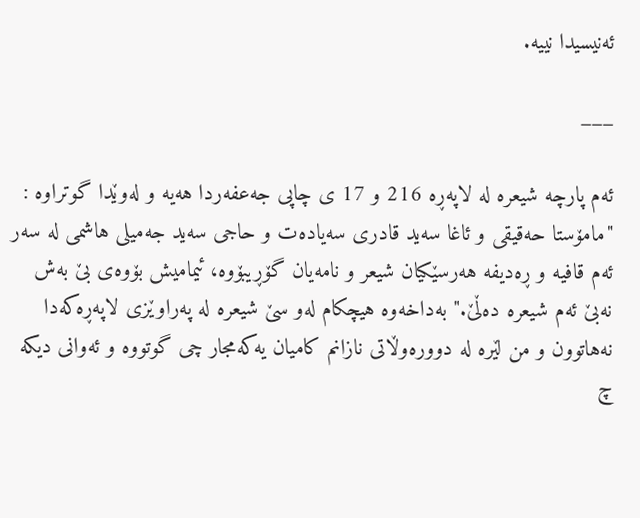ئەنیسیدا نییه‌.

___

ئه‌م پارچه‌ شیعره‌ له‌ لاپه‌ڕه‌ 216 و 17 ی چاپی جه‌عفه‌ردا هه‌یه‌ و له‌وێدا گوتراوه‌ : "مامۆستا حه‌قیقی و ئاغا سه‌ید قادری سه‌یاده‌ت و حاجی سه‌ید جه‌میلی هاشمی له‌ سه‌ر ئه‌م قافیه‌ و ڕه‌دیفه‌ هه‌رسێکیان شیعر و نامه‌یان گۆڕیبۆوه‌، ئیمامیش بۆوه‌ی بێ به‌ش نه‌بێ ئه‌م شیعره‌ ده‌ڵێ." به‌داخه‌وه‌ هیچکام له‌و سێ شیعره‌ له‌ په‌راوێزی لاپه‌ڕه‌که‌دا نه‌هاتوون و من لێره‌ له‌ دووره‌وڵاتی‌ نازانم کامیان یه‌که‌مجار چی گوتووه‌ و ئه‌وانی دیکه‌ چ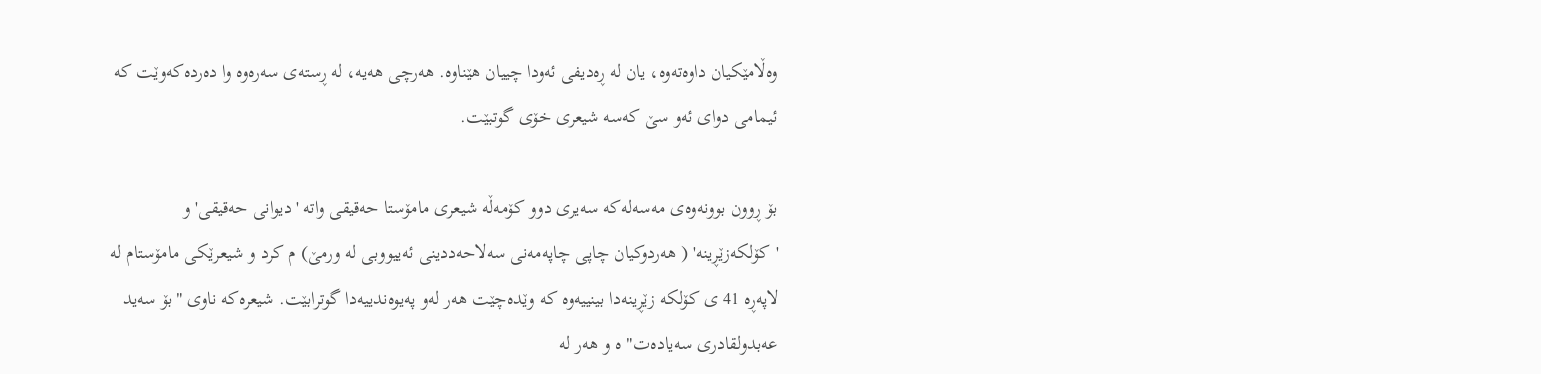وه‌ڵامێکیان داوه‌ته‌وه،‌ یان له‌ ڕه‌دیفی ئه‌ودا چییان هێناوه‌. هه‌رچی هه‌یه‌، له‌ ڕسته‌ی سه‌ره‌وه‌ وا ده‌رده‌که‌وێت که‌ ئیمامی دوای ئه‌و سێ که‌سه‌ شیعری خۆی گوتبێت.

بۆ ڕوون بوونه‌وه‌ی مه‌سه‌له‌که‌ سه‌یری دوو کۆمه‌ڵه‌ شیعری مامۆستا حه‌قیقی واته‌ 'دیوانی حه‌قیقی' و 'کۆلکه‌زێڕینه‌' ( هه‌ردوکیان چاپی چاپه‌مه‌نی سه‌لاحه‌ددینی ئه‌ییووبی له‌ ورمێ) م کرد و شیعرێکی مامۆستام له‌ لاپه‌ڕه‌ 41 ی کۆلکه‌ زێڕینه‌دا بینییه‌وه‌ که‌ وێده‌چێت هه‌ر له‌و په‌یوه‌ندییه‌دا گوترابێت. شیعره‌که‌ ناوی "بۆ سه‌ید عه‌بدولقادری سه‌یاده‌ت" ه‌ و هه‌ر له‌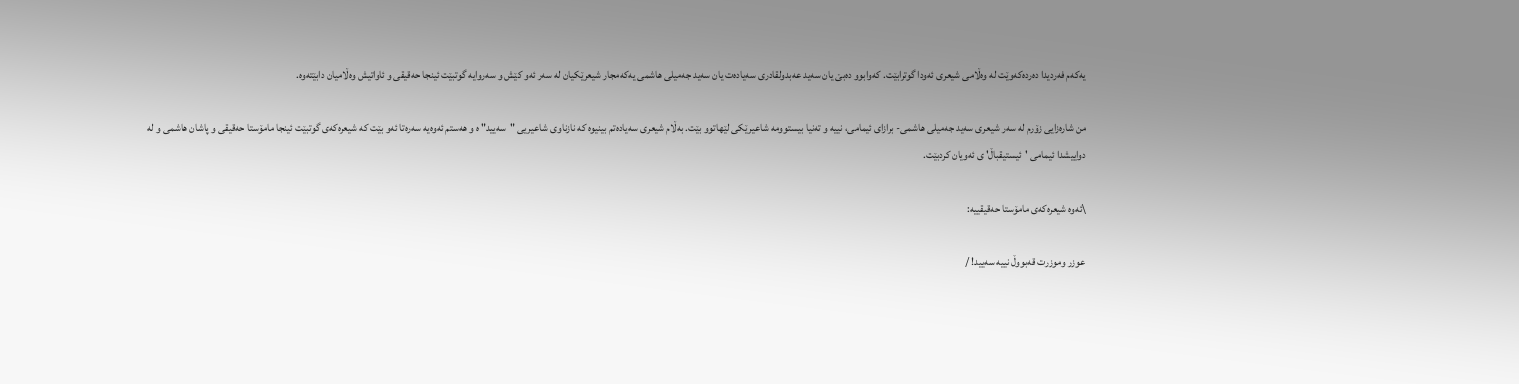یه‌که‌م فه‌ردیدا ده‌رده‌که‌وێت له‌ وه‌ڵامی شیعری ئه‌ودا گوترابێت. که‌وابوو ده‌بێ یان سه‌ید عه‌بدولقادری سه‌یاده‌ت یان سه‌ید جه‌میلی هاشمی یه‌که‌مجار شیعرێکیان له‌ سه‌ر ئه‌و کێش و سه‌روایه‌ گوتبێت ئینجا حه‌قیقی و ئاواتیش وه‌ڵامیان دابێته‌وه‌.

من شاره‌زایی زۆرم له‌ سه‌ر شیعری سه‌ید جه‌میلی هاشمی- برازای ئیمامی، نییه‌ و ته‌نیا بیستوومه‌ شاعیرێکی لێهاتوو بێت‌. به‌ڵام شیعری سه‌یاده‌تم بینیوه که‌ نازناوی شاعیریی "سه‌یید" ه‌‌ و هه‌ستم ئه‌وه‌یه‌ سه‌ره‌تا ئه‌و بێت که‌ شیعره‌که‌ی گوتبێت ئینجا مامۆستا حه‌قیقی و پاشان هاشمی و له‌ دواییشدا ئیمامی 'ئیستیقباڵ' ی ئه‌ویان کردبێت.

\ئه‌وه‌ شیعره‌که‌ی مامۆستا حه‌قیقییه‌:

عوزر وموزرت قه‌بووڵ نییه‌ سه‌یید! /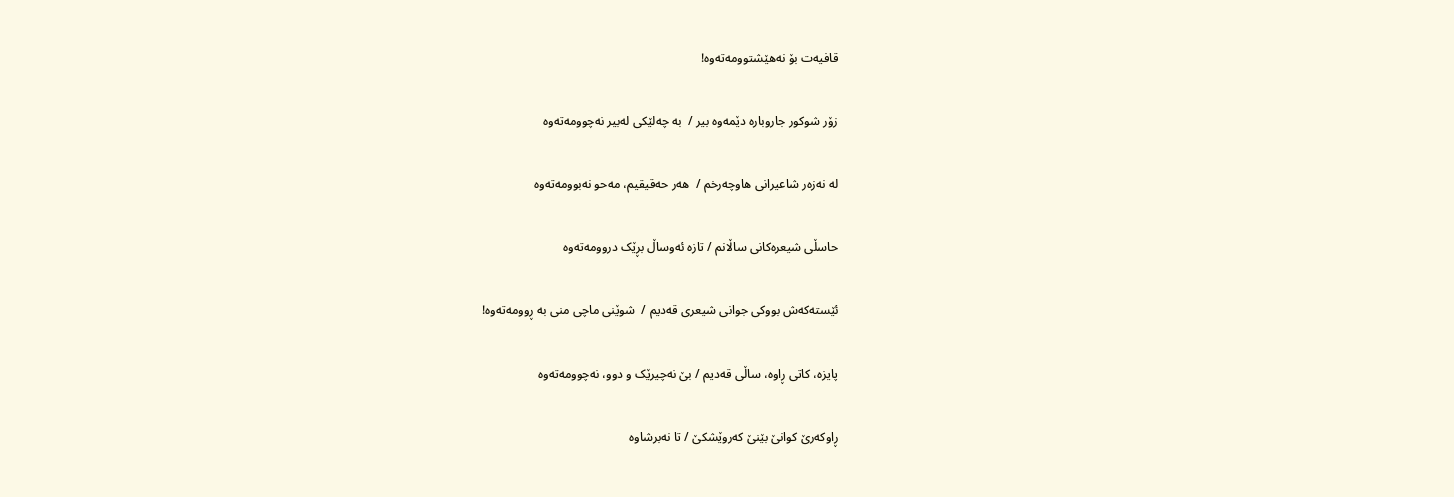قافیه‌ت بۆ نه‌هێشتوومه‌ته‌وه‌!

زۆر شوکور جاروباره‌ دێمه‌وه‌ بیر /  به‌ چه‌لێکی له‌بیر نه‌چوومه‌ته‌وه‌

له‌ نه‌زه‌ر شاعیرانی هاوچه‌رخم /  هه‌ر حه‌قیقیم، مه‌حو نه‌بوومه‌ته‌وه‌

حاسڵی شیعره‌کانی ساڵانم / تازه‌ ئه‌وساڵ بڕێک دروومه‌ته‌وه‌

ئێسته‌که‌ش بووکی جوانی شیعری قه‌دیم /  شوێنی ماچی منی به‌ ڕوومه‌ته‌وه!

پایزه‌، کاتی ڕاوه‌، ساڵی قه‌دیم / بێ نه‌چیرێک و دوو، نه‌چوومه‌ته‌وه‌

ڕاوکه‌رێ کوانێ بێنێ که‌روێشکێ / تا نه‌برشاوه‌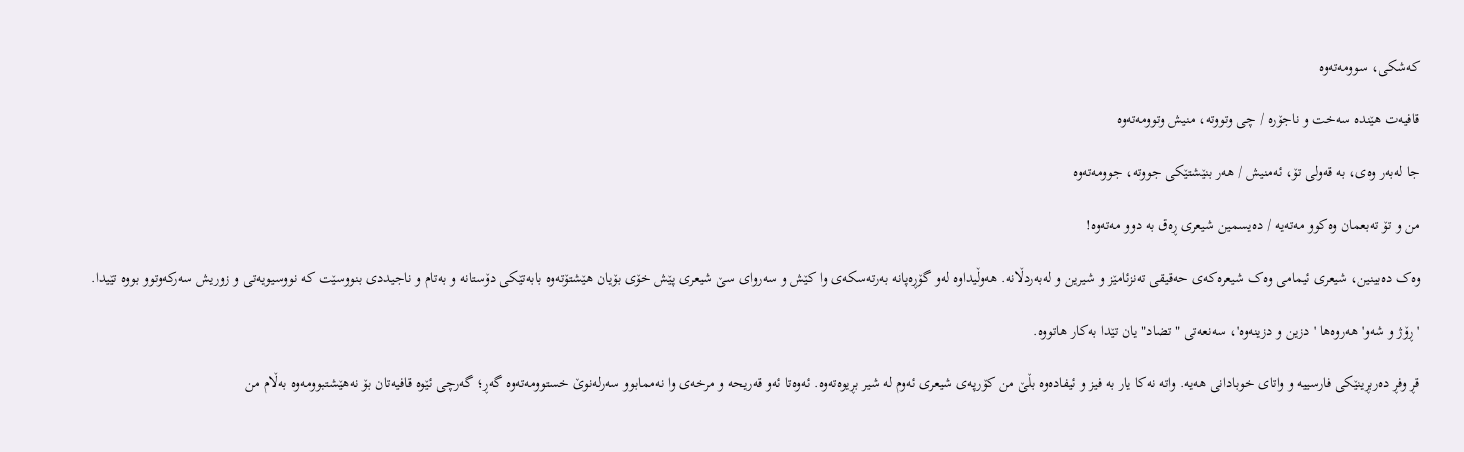که‌شکی، سوومه‌ته‌وه‌

قافیه‌ت هێنده‌ سه‌خت و ناجۆره‌ / چی وتووته‌، منیش وتوومه‌ته‌وه‌

جا له‌به‌ر وه‌ی، به‌ قه‌ولی تۆ، ئه‌منیش / هه‌ر بنێشتێکی جووته‌، جوومه‌ته‌وه‌

من و تۆ ته‌بعمان وه‌کوو مه‌ته‌یه‌ / ده‌یسمین شیعری ڕه‌ق به‌ دوو مه‌ته‌وه‌!

وه‌ک ده‌بینین، شیعری ئیمامی وه‌ک شیعره‌که‌ی حه‌قیقی ته‌نزئامێز و شیرین و له‌به‌ردڵانه‌. هه‌وڵیداوه‌ له‌و گۆڕه‌پانه‌ به‌رته‌سکه‌ی وا کێش و سه‌روای سێ شیعری پێش خۆی بۆیان هێشتۆته‌وه‌ بابه‌تێکی دۆستانه‌ و به‌تام و ناجیددی بنووسێت که‌ نووسیویه‌تی و زوریش سه‌رکه‌وتوو بووه‌ تێیدا.

'ڕۆژ و شه‌و' هه‌روه‌ها 'دزین و دزینه‌وه'، سه‌نعه‌تی "تضاد" یان تێدا به‌کار هاتووه‌.

قڕ وفڕ ده‌ربڕینێکی فارسییه‌ و واتای خوبادانی هه‌یه‌. واته‌ نه‌کا یار به‌ فیز و ئیفاده‌وه‌ بڵێ من کۆرپه‌ی شیعری ئه‌وم له‌ شیر بڕیوه‌ته‌وه‌. ئه‌وه‌تا ئه‌و قه‌ریحه‌ و مرخه‌ی وا نه‌ممابوو سه‌رله‌نوێ خستوومه‌ته‌وه‌ گه‌ڕ؛ گه‌رچی ئێوه‌ قافیه‌تان بۆ نه‌هێشتبوومه‌وه‌ به‌ڵام من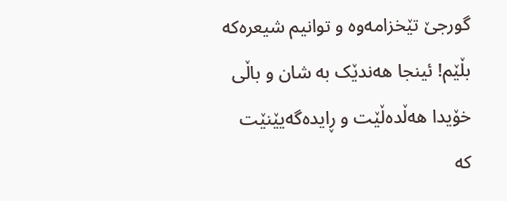گورجێ تێخزامه‌وه‌ و توانیم شیعره‌که‌ بڵێم! ئینجا هه‌ندێک به‌ شان و باڵی خۆیدا هه‌ڵده‌ڵێت و ڕایده‌گه‌یێنێت که‌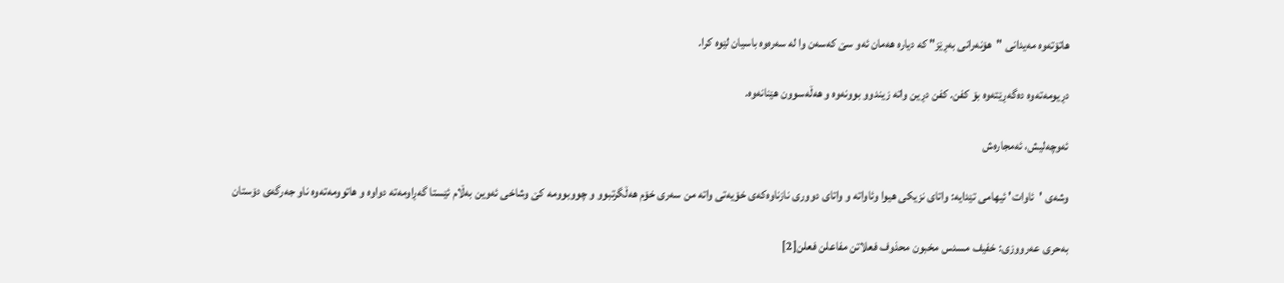هاتۆته‌وه‌ مه‌یدانی "هۆنه‌رانی به‌ڕێز" که‌ دیاره‌ هه‌مان ئه‌و سێ که‌سه‌ن وا له‌ سه‌ره‌وه‌ باسیان لێوه‌ کرا.

دڕیومه‌ته‌وه‌ ده‌گه‌ڕێته‌وه‌ بۆ کفن. کفن دڕین واته‌ زیندوو بوونه‌وه‌ و هه‌ڵه‌سوون هێنانه‌وه‌.

ئه‌وچه‌لیش، ئه‌مجاره‌ش

وشه‌ی 'ئاوات' ئیهامی تێدایه: واتای نزیکی هیوا وئاواته‌ و واتای دووری نازناوه‌که‌ی خۆیه‌تی واته‌ من سه‌ری خۆم هه‌ڵگرتبوو و چووبوومه‌ کێ وشاخی ئه‌وین به‌ڵام ئێستا گه‌ڕاومه‌ته‌ دواوه‌ و هاتوومه‌ته‌وه‌ ناو جه‌رگه‌ی دۆستان

به‌حری عه‌رووزی: خفیف مسدس مخبون محذوف فعلاتن مفاعلن فعلن[2]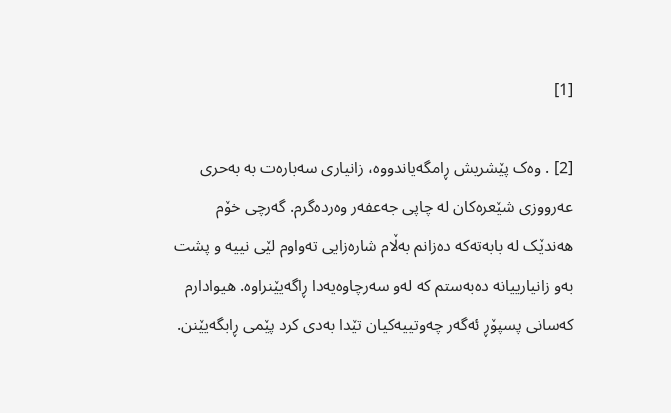[1]

[2] . وه‌ک پێشریش ڕامگه‌یاندووه‌، زانیاری سه‌باره‌ت به‌ به‌حری عه‌رووزی شێعره‌کان له‌ چاپی جه‌عفه‌ر وه‌رده‌گرم. گه‌رچی خۆم هه‌ندێک له‌ بابه‌ته‌که‌ ده‌زانم به‌ڵام شاره‌زایی ته‌واوم لێی نییه‌ و پشت به‌و زانیارییانه‌ ده‌به‌ستم که‌ له‌و سه‌رچاوه‌یه‌دا ڕاگه‌یێنراوه‌. هیوادارم که‌سانی پسپۆڕ ئه‌گه‌ر چه‌وتییه‌کیان تێدا به‌دی کرد پێمی ڕابگه‌یێنن.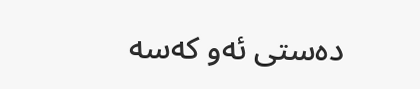ده‌ستی ئه‌و که‌سه‌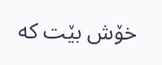خۆش بێت که‌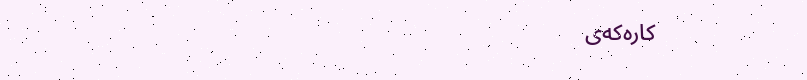کاره‌که‌ی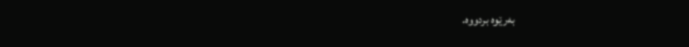به‌رێوه‌ بردووه‌.